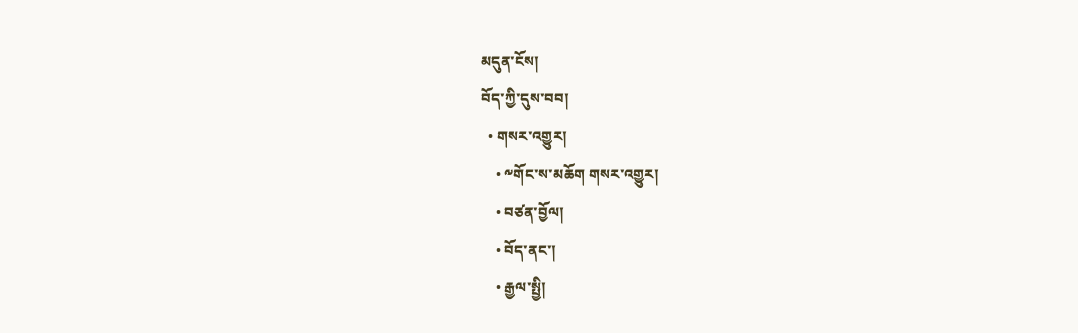མདུན་ངོས།
བོད་ཀྱི་དུས་བབ།
  • གསར་འགྱུར།
    • ༸གོང་ས་མཆོག གསར་འགྱུར།
    • བཙན་བྱོལ།
    • བོད་ནང་།
    • རྒྱལ་སྤྱི།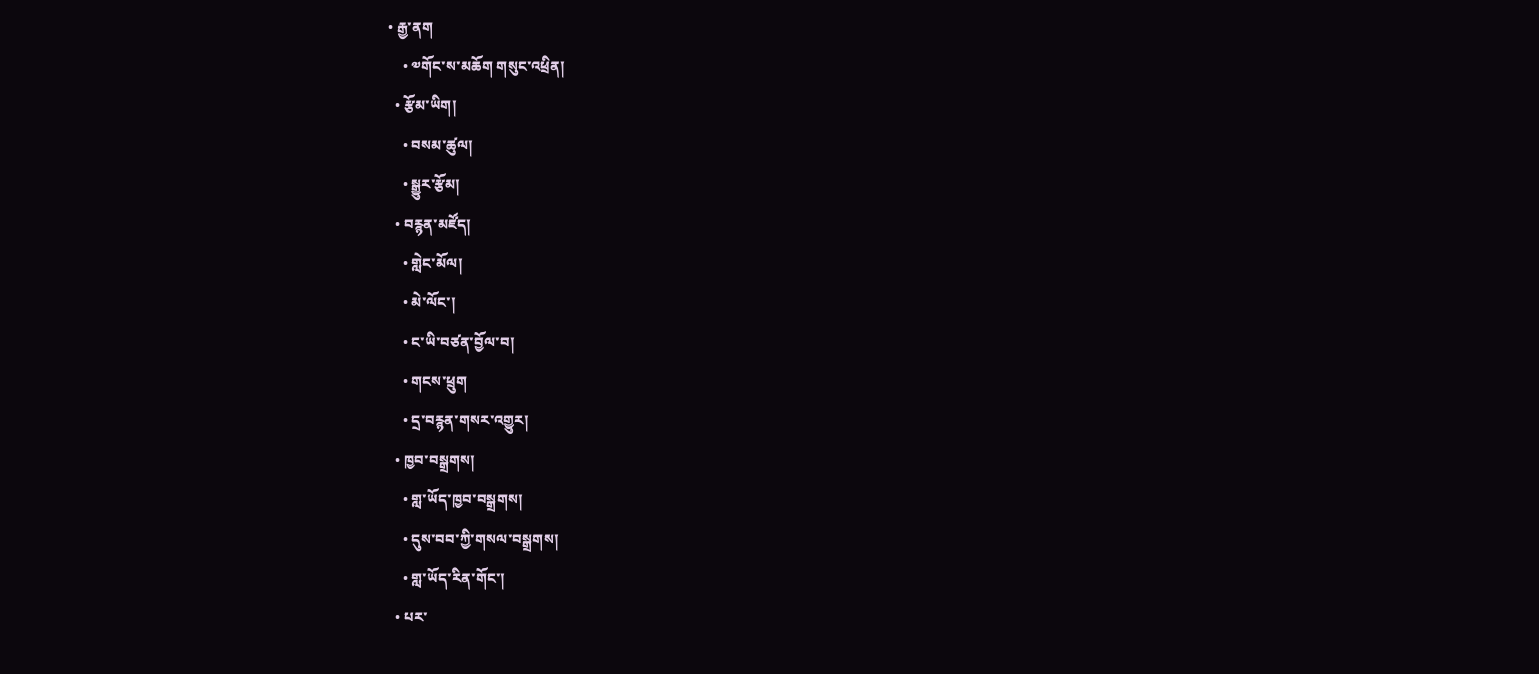• རྒྱ་ནག
    • ༧གོང་ས་མཆོག གསུང་འཕྲིན།
  • རྩོམ་ཡིག།
    • བསམ་ཚུལ།
    • སྒྱུར་རྩོམ།
  • བརྙན་མཛོད།
    • གླེང་མོལ།
    • མེ་ལོང་།
    • ང་ཡི་བཙན་བྱོལ་བ།
    • གངས་ཕྲུག
    • དྲ་བརྙན་གསར་འགྱུར།
  • ཁྱབ་བསྒྲགས།
    • གླ་ཡོད་ཁྱབ་བསྒྲགས།
    • དུས་བབ་ཀྱི་གསལ་བསྒྲགས།
    • གླ་ཡོད་རིན་གོང་།
  • པར་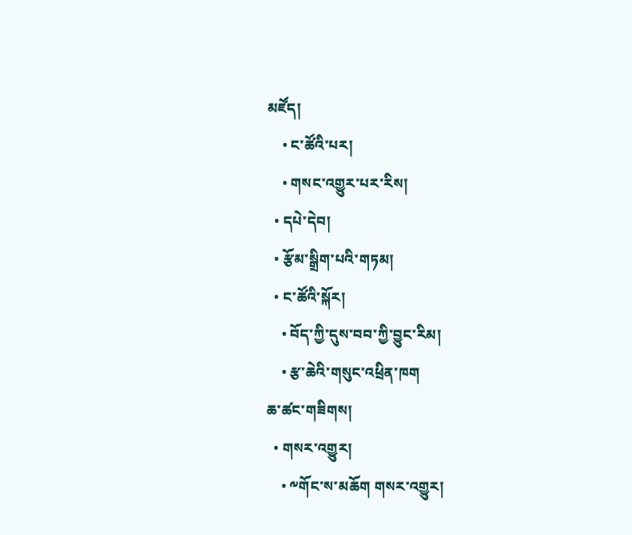མཛོད།
    • ང་ཚོའི་པར།
    • གསང་འགྱུར་པར་རིས།
  • དཔེ་དེབ།
  • རྩོམ་སྒྲིག་པའི་གཏམ།
  • ང་ཚོའི་སྐོར།
    • བོད་ཀྱི་དུས་བབ་ཀྱི་བྱུང་རིམ།
    • རྩ་ཆེའི་གསུང་འཕྲིན་ཁག
ཆ་ཚང་གཟིགས།
  • གསར་འགྱུར།
    • ༸གོང་ས་མཆོག གསར་འགྱུར།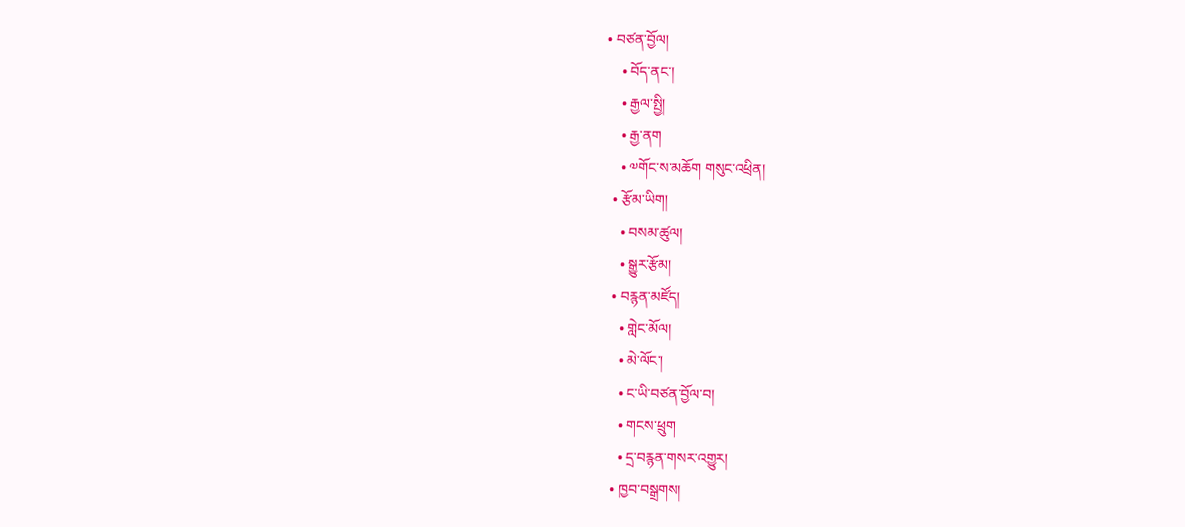• བཙན་བྱོལ།
    • བོད་ནང་།
    • རྒྱལ་སྤྱི།
    • རྒྱ་ནག
    • ༧གོང་ས་མཆོག གསུང་འཕྲིན།
  • རྩོམ་ཡིག།
    • བསམ་ཚུལ།
    • སྒྱུར་རྩོམ།
  • བརྙན་མཛོད།
    • གླེང་མོལ།
    • མེ་ལོང་།
    • ང་ཡི་བཙན་བྱོལ་བ།
    • གངས་ཕྲུག
    • དྲ་བརྙན་གསར་འགྱུར།
  • ཁྱབ་བསྒྲགས།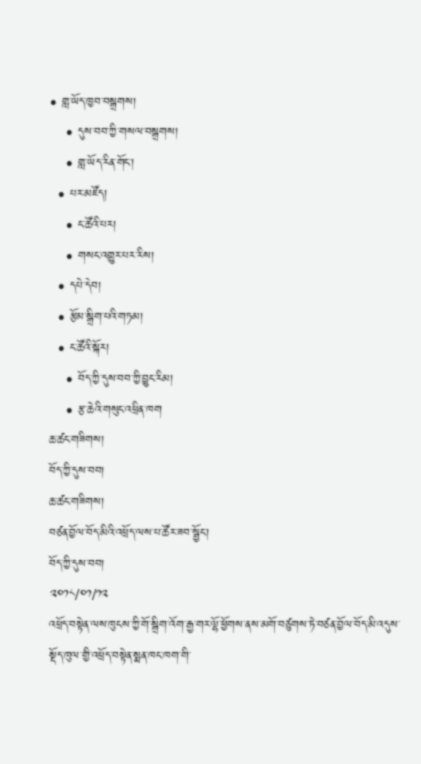• གླ་ཡོད་ཁྱབ་བསྒྲགས།
    • དུས་བབ་ཀྱི་གསལ་བསྒྲགས།
    • གླ་ཡོད་རིན་གོང་།
  • པར་མཛོད།
    • ང་ཚོའི་པར།
    • གསང་འགྱུར་པར་རིས།
  • དཔེ་དེབ།
  • རྩོམ་སྒྲིག་པའི་གཏམ།
  • ང་ཚོའི་སྐོར།
    • བོད་ཀྱི་དུས་བབ་ཀྱི་བྱུང་རིམ།
    • རྩ་ཆེའི་གསུང་འཕྲིན་ཁག
ཆ་ཚང་གཟིགས།
བོད་ཀྱི་དུས་བབ།
ཆ་ཚང་གཟིགས།
བཙན་བྱོལ་བོད་མིའི་འཕྲོད་ལས་པ་ཚོར་ཟབ་སྦྱོང་།
བོད་ཀྱི་དུས་བབ།
༢༠༡༨/༠༡/༡༢
འཕྲོད་བསྟེན་ལས་ཁུངས་ཀྱི་གོ་སྒྲིག་འོག་རྒྱ་གར་ལྷོ་ཕྱོགས་ནས་མགོ་བཙུགས་ཏེ་བཙན་བྱོལ་བོད་མི་འདུས་སྡོད་ཁུལ་གྱི་འཕྲོད་བསྟེན་སྨན་ཁང་ཁག་གི་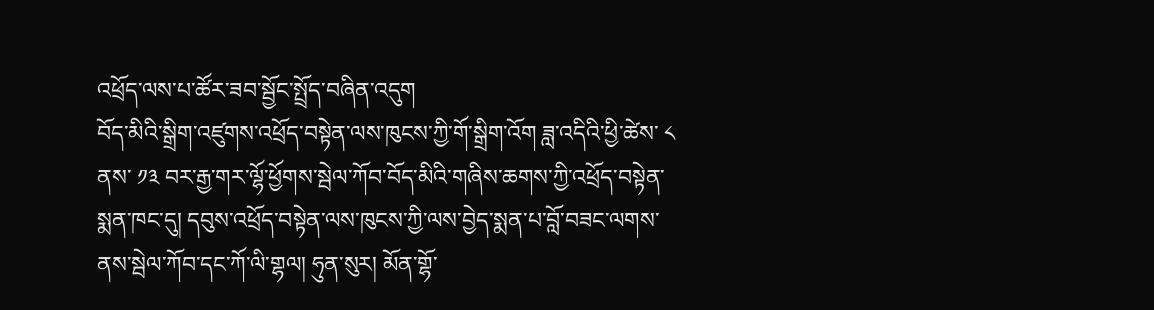འཕྲོད་ལས་པ་ཚོར་ཟབ་སྦྱོང་སྤྲོད་བཞིན་འདུག
བོད་མིའི་སྒྲིག་འཛུགས་འཕྲོད་བསྟེན་ལས་ཁུངས་ཀྱི་གོ་སྒྲིག་འོག ཟླ་འདིའི་ཕྱི་ཚེས་ ༨ ནས་ ༡༣ བར་རྒྱ་གར་ལྷོ་ཕྱོགས་སྦེལ་ཀོབ་བོད་མིའི་གཞིས་ཆགས་ཀྱི་འཕྲོད་བསྟེན་སྨན་ཁང་དུ། དབུས་འཕྲོད་བསྟེན་ལས་ཁུངས་ཀྱི་ལས་བྱེད་སྨན་པ་བློ་བཟང་ལགས་ནས་སྦེལ་ཀོབ་དང་ཀོ་ལི་གྷལ། ཧུན་སུར། མོན་གྷོ་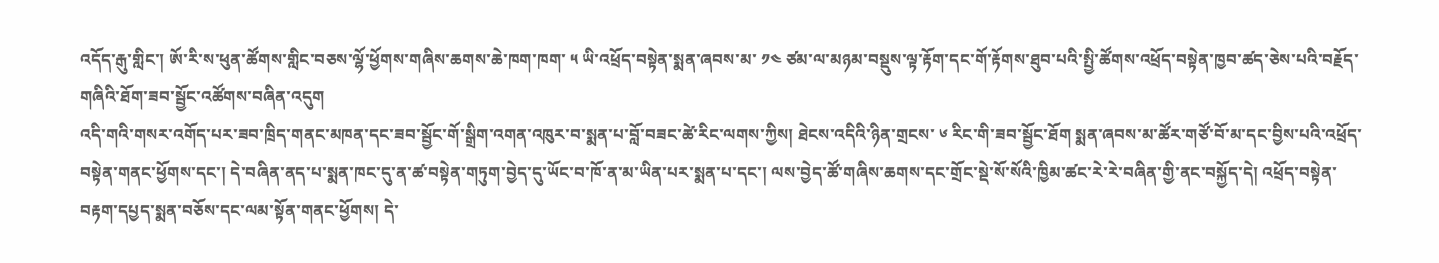འདོད་རྒུ་གླིང་། ཨོ་རི་ས་ཕུན་ཚོགས་གླིང་བཅས་ལྷོ་ཕྱོགས་གཞིས་ཆགས་ཆེ་ཁག་ཁག་ ༥ ཡི་འཕྲོད་བསྟེན་སྨན་ཞབས་མ་ ༡༤ ཙམ་ལ་མཉམ་བསྡུས་ལྟ་རྟོག་དང་གོ་རྟོགས་ཐུབ་པའི་སྤྱི་ཚོགས་འཕྲོད་བསྟེན་ཁྱབ་ཚད་ཅེས་པའི་བརྗོད་གཞིའི་ཐོག་ཟབ་སྦྱོང་འཚོགས་བཞིན་འདུག
འདི་གའི་གསར་འགོད་པར་ཟབ་ཁྲིད་གནང་མཁན་དང་ཟབ་སྦྱོང་གོ་སྒྲིག་འགན་འཁུར་བ་སྨན་པ་བློ་བཟང་ཚེ་རིང་ལགས་ཀྱིས། ཐེངས་འདིའི་ཉིན་གྲངས་ ༦ རིང་གི་ཟབ་སྦྱོང་ཐོག སྨན་ཞབས་མ་ཚོར་གཙོ་བོ་མ་དང་བྱིས་པའི་འཕྲོད་བསྟེན་གནང་ཕྱོགས་དང་། དེ་བཞིན་ནད་པ་སྨན་ཁང་དུ་ན་ཚ་བསྟེན་གཏུག་བྱེད་དུ་ཡོང་བ་ཁོ་ན་མ་ཡིན་པར་སྨན་པ་དང་། ལས་བྱེད་ཚོ་གཞིས་ཆགས་དང་གྲོང་སྡེ་སོ་སོའི་ཁྱིམ་ཚང་རེ་རེ་བཞིན་གྱི་ནང་བསྐྱོད་དེ། འཕྲོད་བསྟེན་བརྟག་དཔྱད་སྨན་བཅོས་དང་ལམ་སྟོན་གནང་ཕྱོགས། དེ་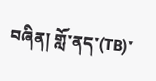བཞིན། གློ་ནད་(TB)་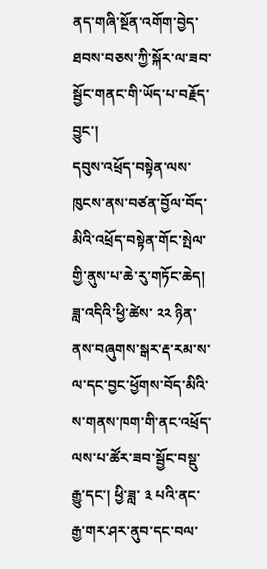ནད་གཞི་སྔོན་འགོག་བྱེད་ཐབས་བཅས་ཀྱི་སྐོར་ལ་ཟབ་སྦྱོང་གནང་གི་ཡོད་པ་བརྗོད་བྱུང་།
དབུས་འཕྲོད་བསྟེན་ལས་ཁུངས་ནས་བཙན་བྱོལ་བོད་མིའི་འཕྲོད་བསྟེན་གོང་སྤེལ་གྱི་ནུས་པ་ཆེ་རུ་གཏོང་ཆེད། ཟླ་འདིའི་ཕྱི་ཚེས་ ༢༢ ཉིན་ནས་བཞུགས་སྒར་རྡ་རམ་ས་ལ་དང་བྱང་ཕྱོགས་བོད་མིའི་ས་གནས་ཁག་གི་ནང་འཕྲོད་ལས་པ་ཚོར་ཟབ་སྦྱོང་བསྡུ་རྒྱུ་དང་། ཕྱི་ཟླ་ ༣ པའི་ནང་རྒྱ་གར་ཤར་ནུབ་དང་བལ་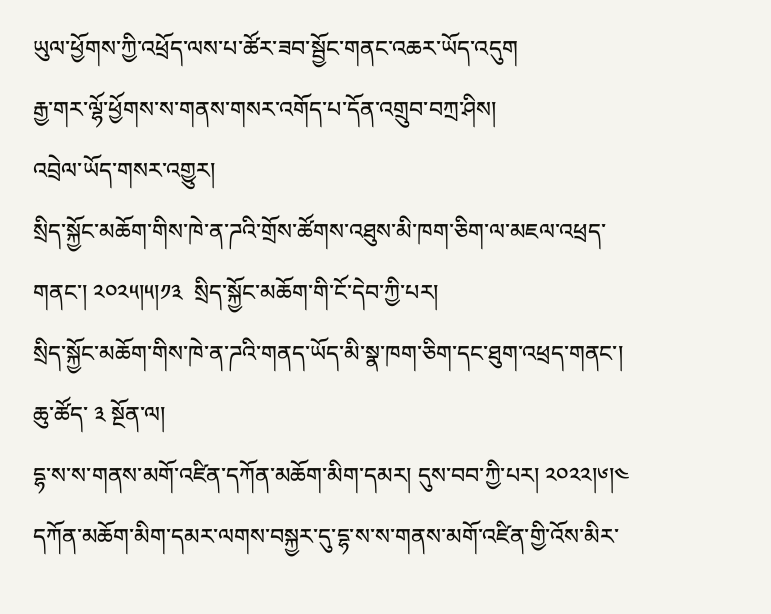ཡུལ་ཕྱོགས་ཀྱི་འཕྲོད་ལས་པ་ཚོར་ཟབ་སྦྱོང་གནང་འཆར་ཡོད་འདུག
རྒྱ་གར་ལྷོ་ཕྱོགས་ས་གནས་གསར་འགོད་པ་དོན་འགྲུབ་བཀྲ་ཤིས།
འབྲེལ་ཡོད་གསར་འགྱུར།
སྲིད་སྐྱོང་མཆོག་གིས་ཁེ་ན་ཌའི་གྲོས་ཚོགས་འཐུས་མི་ཁག་ཅིག་ལ་མཇལ་འཕྲད་གནང་། ༢༠༢༥།༥།༡༣  སྲིད་སྐྱོང་མཆོག་གི་ངོ་དེབ་ཀྱི་པར།
སྲིད་སྐྱོང་མཆོག་གིས་ཁེ་ན་ཌའི་གནད་ཡོད་མི་སྣ་ཁག་ཅིག་དང་ཐུག་འཕྲད་གནང་།
ཆུ་ཚོད་ ༣ སྔོན་ལ།
དྷ་ས་ས་གནས་མགོ་འཛིན་དཀོན་མཆོག་མིག་དམར། དུས་བབ་ཀྱི་པར། ༢༠༢༢།༦།༤
དཀོན་མཆོག་མིག་དམར་ལགས་བསྐྱར་དུ་དྷ་ས་ས་གནས་མགོ་འཛིན་གྱི་འོས་མིར་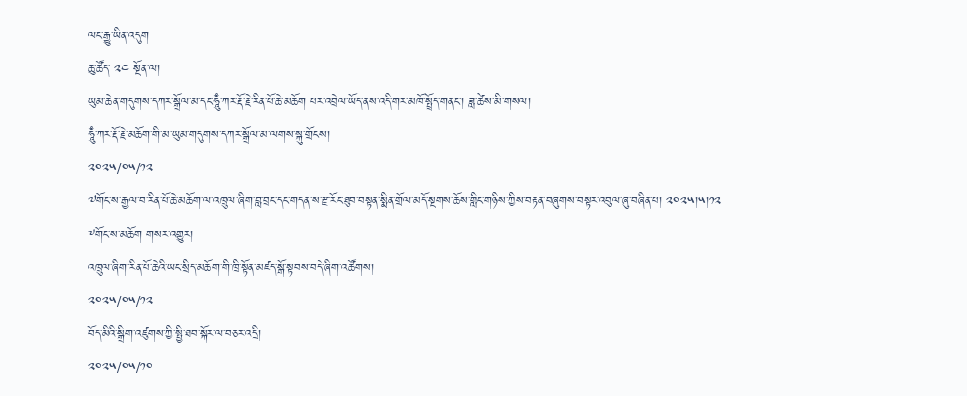ལང་རྒྱུ་ཡིན་འདུག
ཆུ་ཚོད་ ༢༤ སྔོན་ལ།
ཡུམ་ཆེན་གདུགས་དཀར་སྒྲོལ་མ་དང་ཧཱུྃ་ཀར་རྡོ་རྗེ་རིན་པོ་ཆེ་མཆོག པར་འབྲེལ་ཡོད་ནས་འདི་གར་མཁོ་སྤྲོད་གནང་། ཟླ་ཚེས་མི་གསལ།
ཧཱུྃ་ཀར་རྡོ་རྗེ་མཆོག་གི་མ་ཡུམ་གདུགས་དཀར་སྒྲོལ་མ་ལགས་སྐུ་གྲོངས།
༢༠༢༥/༠༥/༡༢
༧གོང་ས་རྒྱལ་བ་རིན་པོ་ཆེ་མཆོག་ལ་འཁྲུལ་ཞིག་བླ་བྲང་དང་གདན་ས་རྫ་རོང་ཐུབ་བསྟན་སྨིན་གྲོལ་མདོ་སྔགས་ཆོས་གླིང་གཉིས་ཀྱིས་བརྟན་བཞུགས་བསྟར་འབུལ་ཞུ་བཞིན་པ། ༢༠༢༥།༥།༡༢
༸གོང་ས་མཆོག གསར་འགྱུར།
འཁྲུལ་ཞིག་རིན་པོ་ཆེའི་ཡང་སྲིད་མཆོག་གི་ཁྲི་སྟོན་མཛད་སྒོ་སྟབས་བདེ་ཞིག་འཚོགས།
༢༠༢༥/༠༥/༡༢
བོད་མིའི་སྒྲིག་འཛུགས་ཀྱི་སྤྱི་ཐབ་སྐོར་ལ་བཅར་འདྲི།
༢༠༢༥/༠༥/༡༠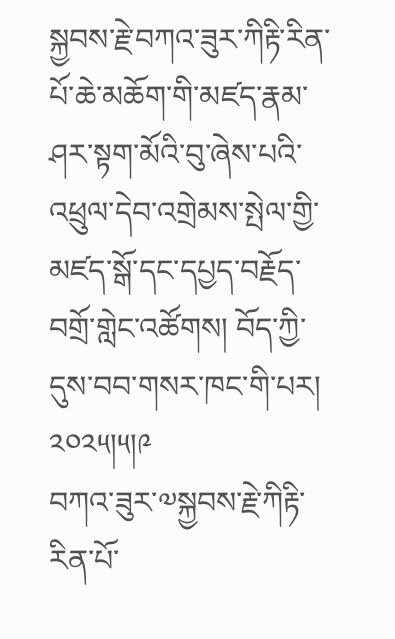སྐྱབས་རྗེ་བཀའ་ཟུར་ཀིརྟི་རིན་པོ་ཆེ་མཆོག་གི་མཛད་རྣམ་ཤར་སྟག་མོའི་བུ་ཞེས་པའི་འཕྲུལ་དེབ་འགྲེམས་སྤེལ་གྱི་མཛད་སྒོ་དང་དཔྱད་བརྗོད་བགྲོ་གླེང་འཚོགས། བོད་ཀྱི་དུས་བབ་གསར་ཁང་གི་པར། ༢༠༢༥།༥།༩
བཀའ་ཟུར་༧སྐྱབས་རྗེ་ཀིརྟི་རིན་པོ་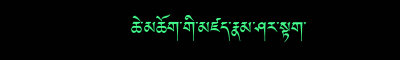ཆེ་མཆོག་གི་མཛད་རྣམ་ཤར་སྟག་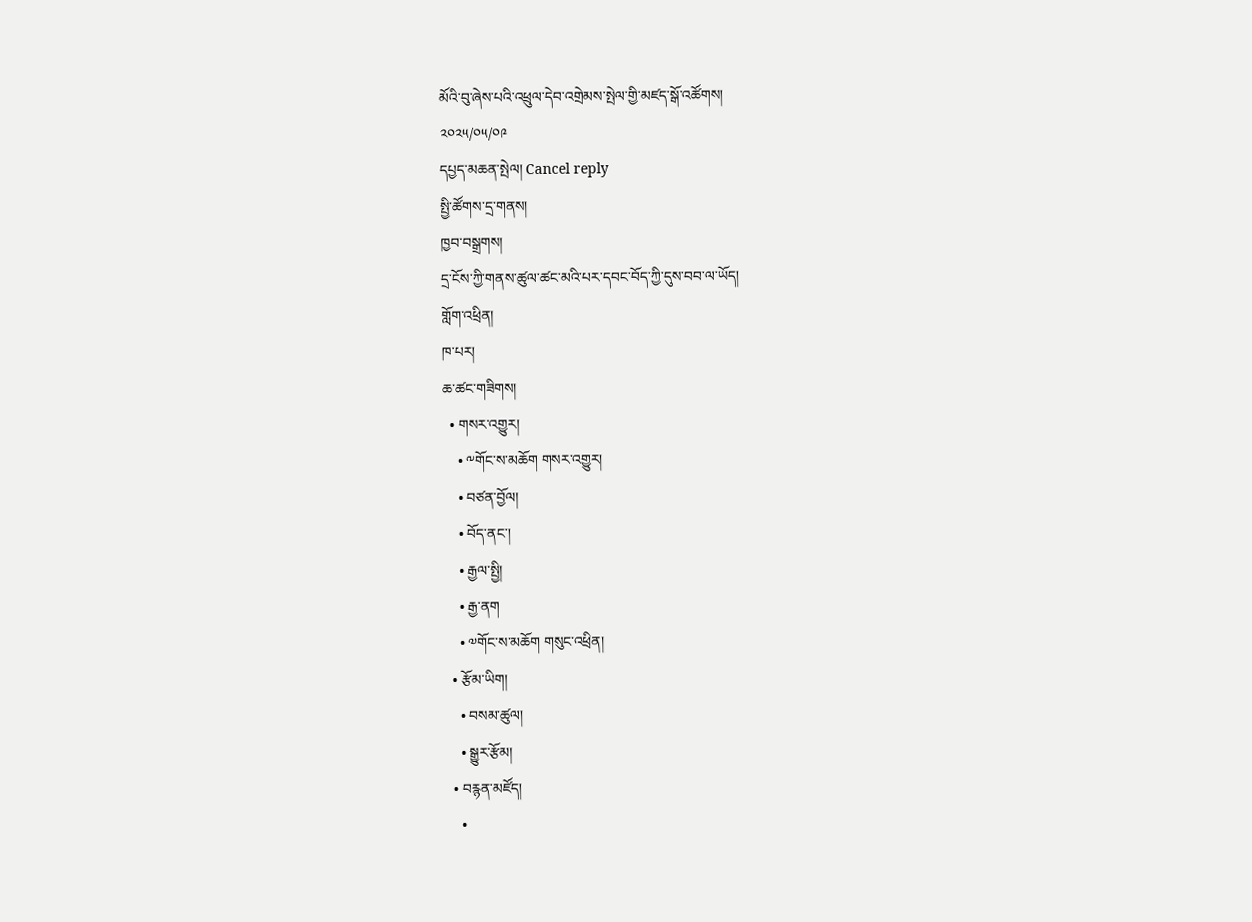མོའི་བུ་ཞེས་པའི་འཕྲུལ་དེབ་འགྲེམས་སྤེལ་གྱི་མཛད་སྒོ་འཚོགས།
༢༠༢༥/༠༥/༠༩
དཔྱད་མཆན་སྤེལ། Cancel reply
སྤྱི་ཚོགས་དྲ་གནས།
ཁྱབ་བསྒྲགས།
དྲ་ངོས་ཀྱི་གནས་ཚུལ་ཚང་མའི་པར་དབང་བོད་ཀྱི་དུས་བབ་ལ་ཡོད།
གློག་འཕྲིན།
ཁ་པར།
ཆ་ཚང་གཟིགས།
  • གསར་འགྱུར།
    • ༸གོང་ས་མཆོག གསར་འགྱུར།
    • བཙན་བྱོལ།
    • བོད་ནང་།
    • རྒྱལ་སྤྱི།
    • རྒྱ་ནག
    • ༧གོང་ས་མཆོག གསུང་འཕྲིན།
  • རྩོམ་ཡིག།
    • བསམ་ཚུལ།
    • སྒྱུར་རྩོམ།
  • བརྙན་མཛོད།
    •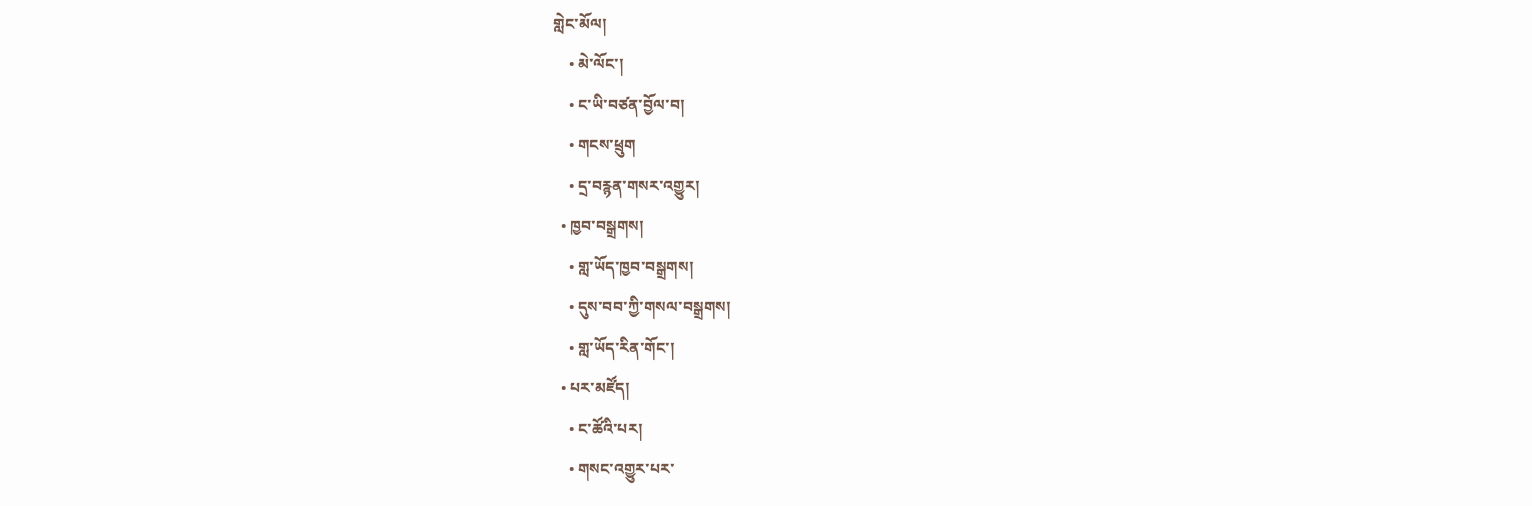གླེང་མོལ།
    • མེ་ལོང་།
    • ང་ཡི་བཙན་བྱོལ་བ།
    • གངས་ཕྲུག
    • དྲ་བརྙན་གསར་འགྱུར།
  • ཁྱབ་བསྒྲགས།
    • གླ་ཡོད་ཁྱབ་བསྒྲགས།
    • དུས་བབ་ཀྱི་གསལ་བསྒྲགས།
    • གླ་ཡོད་རིན་གོང་།
  • པར་མཛོད།
    • ང་ཚོའི་པར།
    • གསང་འགྱུར་པར་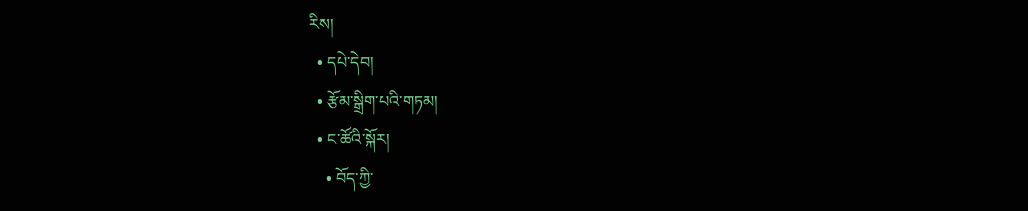རིས།
  • དཔེ་དེབ།
  • རྩོམ་སྒྲིག་པའི་གཏམ།
  • ང་ཚོའི་སྐོར།
    • བོད་ཀྱི་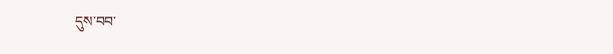དུས་བབ་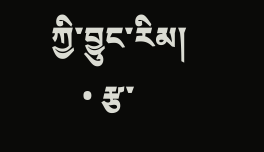ཀྱི་བྱུང་རིམ།
    • རྩ་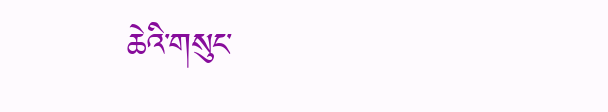ཆེའི་གསུང་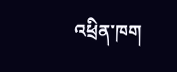འཕྲིན་ཁག